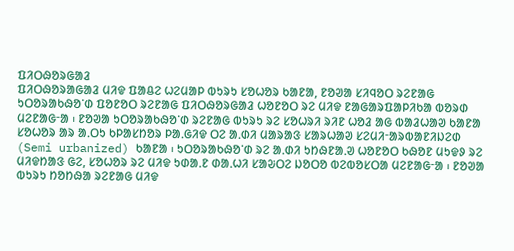ᱯᱤᱛᱷᱚᱨᱜᱟᱲ
ᱯᱤᱛᱷᱚᱨᱟᱜᱟᱲ ᱢᱤᱫ ᱯᱟᱪᱮ ᱦᱮᱢᱟᱞ ᱵᱩᱨᱩ ᱥᱚᱦᱚᱨ ᱠᱟᱱᱟ, ᱱᱚᱣᱟ ᱥᱤᱧᱚᱛ ᱨᱮᱱᱟᱜ ᱩᱛᱚᱨᱟᱠᱷᱚᱸᱰ ᱯᱚᱱᱚᱛ ᱨᱮᱱᱟᱜ ᱯᱤᱛᱷᱚᱨᱜᱟᱲ ᱦᱚᱱᱚᱛ ᱨᱮ ᱢᱤᱫ ᱱᱟᱜᱟᱨᱯᱟᱞᱤᱠᱟ ᱵᱚᱨᱰ ᱢᱮᱱᱟᱜᱼᱟ ᱾ ᱱᱚᱣᱟ ᱩᱛᱚᱨᱟᱠᱷᱚᱸᱰ ᱨᱮᱱᱟᱜ ᱵᱩᱨᱩ ᱨᱮ ᱥᱚᱦᱨᱤ ᱨᱤᱱ ᱦᱚᱲ ᱟᱜ ᱵᱟᱲᱦᱟᱣ ᱠᱟᱱᱟ ᱥᱚᱦᱚᱨ ᱟᱨ ᱟᱹᱛᱩ ᱠᱞᱟᱥᱴᱚᱨ ᱞᱟᱹᱜᱤᱫ ᱛᱮ ᱟᱹᱰᱤ ᱢᱟᱨᱟᱝ ᱥᱟᱨᱦᱟᱣ ᱥᱮᱢᱤᱼᱟᱨᱵᱟᱱᱤᱡᱮᱰ (Semi urbanized) ᱠᱟᱱᱟ ᱾ ᱩᱛᱚᱨᱟᱠᱷᱚᱸᱰ ᱨᱮ ᱟᱹᱰᱤ ᱩᱴᱷᱱᱟᱹᱣ ᱦᱚᱱᱚᱛ ᱠᱷᱚᱱ ᱢᱩᱫᱽ ᱨᱮ ᱢᱤᱫᱴᱟᱝ ᱜᱮ, ᱥᱚᱦᱚᱨ ᱨᱮ ᱢᱤᱫ ᱩᱰᱟᱹᱱ ᱰᱟᱹᱦᱤ ᱥᱟᱶᱛᱮ ᱡᱚᱛᱚ ᱵᱮᱵᱚᱥᱛᱟ ᱢᱮᱱᱟᱜᱼᱟ ᱾ ᱱᱚᱣᱟ ᱵᱩᱨᱩ ᱴᱚᱴᱷᱟ ᱨᱮᱱᱟᱜ ᱢᱤᱫ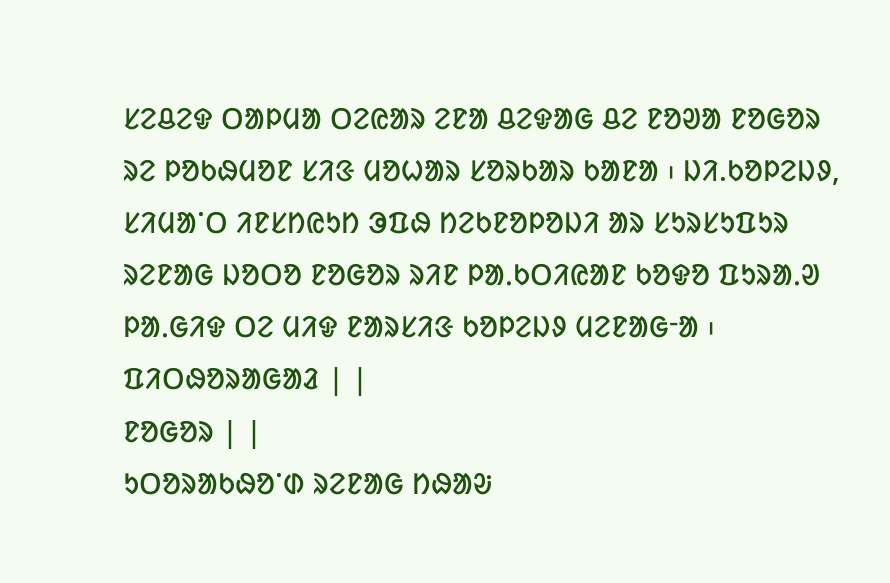ᱥᱮᱪᱮᱫ ᱛᱟᱞᱢᱟ ᱛᱮᱭᱟᱨ ᱮᱱᱟ ᱪᱮᱫᱟᱜ ᱪᱮ ᱱᱚᱣᱟ ᱱᱚᱜᱚᱨ ᱨᱮ ᱞᱚᱠᱷᱢᱚᱱ ᱥᱤᱝ ᱢᱚᱦᱟᱨ ᱥᱚᱨᱠᱟᱨ ᱠᱟᱱᱟ ᱾ ᱡᱤ.ᱠᱚᱞᱮᱡᱽ, ᱥᱤᱢᱟᱸᱛ ᱤᱱᱥᱴᱭᱩᱴ ᱳᱯᱷ ᱴᱮᱠᱱᱚᱞᱚᱡᱤ ᱟᱨ ᱥᱩᱨᱥᱩᱯᱩᱨ ᱨᱮᱱᱟᱜ ᱡᱚᱛᱚ ᱱᱚᱜᱚᱨ ᱨᱤᱱ ᱞᱟᱹᱠᱛᱤᱭᱟᱱ ᱠᱚᱫᱚ ᱯᱩᱨᱟᱹᱣ ᱞᱟᱹᱜᱤᱫ ᱛᱮ ᱢᱤᱫ ᱱᱟᱨᱥᱤᱝ ᱠᱚᱞᱮᱡᱽ ᱢᱮᱱᱟᱜᱼᱟ ᱾
ᱯᱤᱛᱷᱚᱨᱟᱜᱟᱲ | |
ᱱᱚᱜᱚᱨ | |
ᱩᱛᱚᱨᱟᱠᱷᱚᱸᱰ ᱨᱮᱱᱟᱜ ᱴᱷᱟᱶ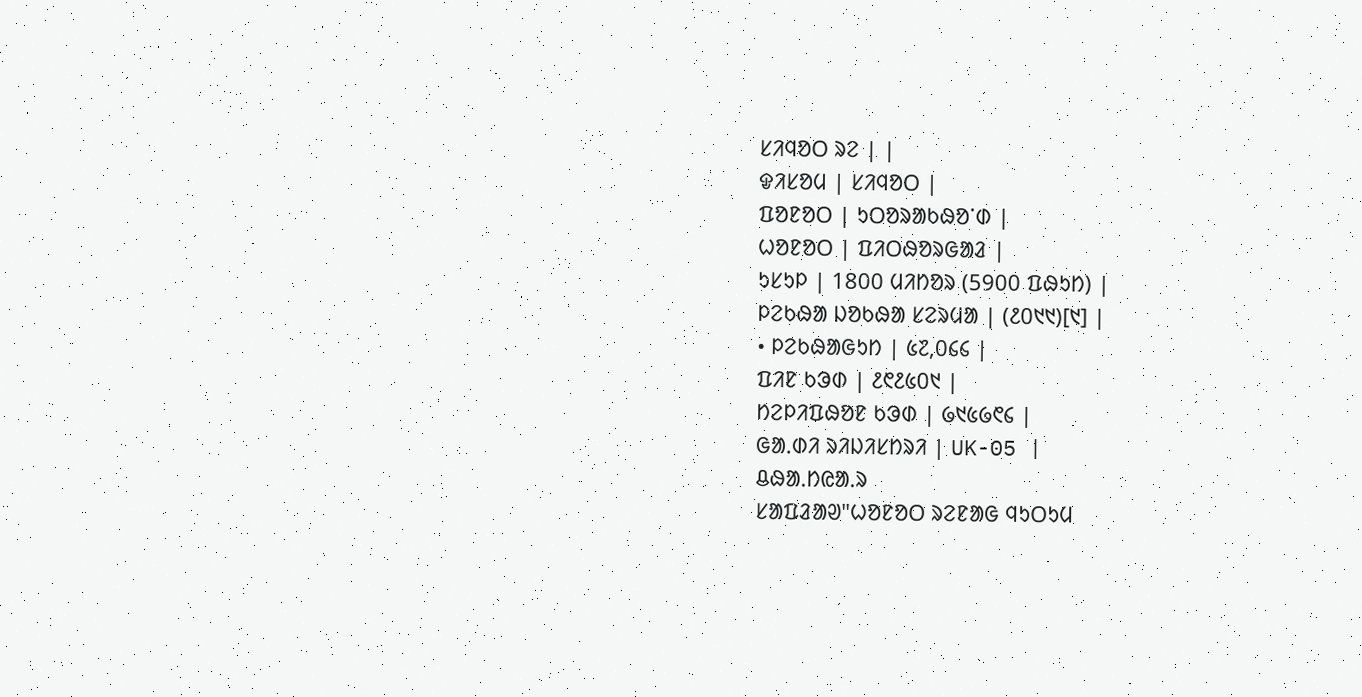ᱥᱤᱧᱚᱛ ᱨᱮ | |
ᱫᱤᱥᱚᱢ | ᱥᱤᱧᱚᱛ |
ᱯᱚᱱᱚᱛ | ᱩᱛᱚᱨᱟᱠᱷᱚᱸᱰ |
ᱦᱚᱱᱚᱛ | ᱯᱤᱛᱷᱚᱨᱜᱟᱲ |
ᱩᱥᱩᱞ | 1800 ᱢᱤᱴᱚᱨ (5900 ᱯᱷᱩᱴ) |
ᱞᱮᱠᱷᱟ ᱡᱚᱠᱷᱟ ᱥᱮᱨᱢᱟ | (᱒᱐᱑᱑)[᱑] |
• ᱞᱮᱠᱷᱟᱜᱩᱴ | ᱕᱗,᱐᱔᱔ |
ᱯᱤᱱ ᱠᱳᱰ | ᱒᱖᱒᱕᱐᱑ |
ᱴᱮᱞᱤᱯᱷᱚᱱ ᱠᱳᱰ | ᱙᱑᱕᱙᱖᱔ |
ᱜᱟᱹᱰᱤ ᱨᱤᱡᱤᱥᱴᱨᱤ | UK-05 |
ᱪᱷᱟᱹᱴᱭᱟᱹᱨ
ᱥᱟᱯᱲᱟᱣ"ᱦᱚᱱᱚᱛ ᱨᱮᱱᱟᱜ ᱧᱩᱛᱩᱢ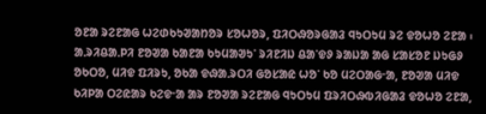ᱚᱱᱟ ᱨᱮᱱᱟᱜ ᱦᱮᱰᱠᱩᱣᱟᱴᱚᱨ ᱥᱚᱦᱚᱨ, ᱯᱤᱛᱷᱚᱨᱜᱟᱲ ᱧᱩᱛᱩᱢ ᱨᱮ ᱫᱚᱦᱚ ᱮᱱᱟ ᱾ ᱟᱹᱨᱤᱪᱟᱹᱞᱤ ᱱᱚᱣᱟ ᱠᱟᱱᱟ ᱠᱩᱢᱟᱣᱩᱸ ᱨᱤᱱᱤᱡ ᱪᱟᱸᱫᱽ ᱨᱟᱡᱟ ᱟᱜ ᱥᱟᱥᱚᱱ ᱡᱩᱜᱽ ᱚᱠᱛᱚ, ᱢᱤᱫ ᱯᱤᱨᱩ, ᱚᱠᱟ ᱫᱷᱟᱹᱨᱛᱤ ᱜᱚᱥᱟᱭ ᱦᱚᱸ ᱠᱚ ᱢᱮᱛᱟᱜᱼᱟ, ᱱᱚᱣᱟ ᱢᱤᱫ ᱠᱤᱞᱟ ᱛᱮᱭᱟᱨ ᱠᱮᱫᱼᱟ ᱟᱨ ᱱᱚᱣᱟ ᱨᱮᱱᱟᱜ ᱧᱩᱛᱩᱢ ᱯᱨᱤᱛᱷᱵᱤᱜᱟᱲ ᱫᱚᱦᱚ ᱮᱱᱟ,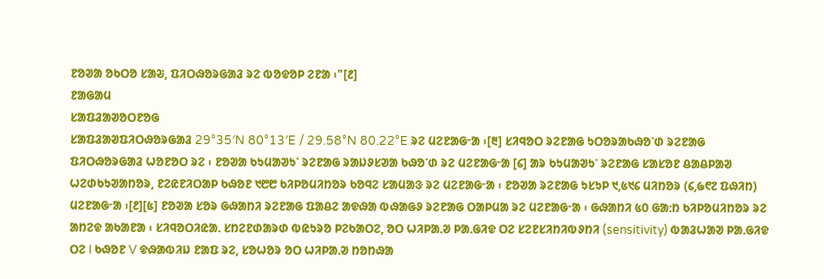ᱱᱚᱣᱟ ᱚᱠᱛᱚ ᱥᱟᱶ, ᱯᱤᱛᱷᱚᱨᱜᱟᱲ ᱨᱮ ᱵᱚᱫᱚᱞ ᱮᱱᱟ ᱾"[᱒]
ᱱᱟᱜᱟᱢ
ᱥᱟᱯᱲᱟᱣᱚᱛᱱᱚᱜ
ᱥᱟᱯᱲᱟᱣᱯᱤᱛᱷᱚᱨᱜᱟᱲ 29°35′N 80°13′E / 29.58°N 80.22°E ᱨᱮ ᱢᱮᱱᱟᱜᱼᱟ ᱾[᱓] ᱥᱤᱧᱚᱛ ᱨᱮᱱᱟᱜ ᱩᱛᱚᱨᱟᱠᱷᱚᱸᱰ ᱨᱮᱱᱟᱜ ᱯᱤᱛᱷᱚᱨᱜᱟᱲ ᱦᱚᱱᱚᱛ ᱨᱮ ᱾ ᱱᱚᱣᱟ ᱠᱩᱢᱟᱣᱩᱸ ᱨᱮᱱᱟᱜ ᱨᱟᱡᱽᱥᱣᱟ ᱠᱷᱚᱸᱰ ᱨᱮ ᱢᱮᱱᱟᱜᱼᱟ [᱔] ᱟᱨ ᱠᱩᱢᱟᱣᱩᱸ ᱨᱮᱱᱟᱜ ᱥᱟᱥᱚᱱ ᱪᱟᱪᱞᱟᱣ ᱦᱮᱰᱠᱩᱣᱟᱴᱚᱨ, ᱱᱮᱭᱱᱤᱛᱟᱞ ᱠᱷᱚᱱ ᱑᱘᱘ ᱠᱤᱞᱚᱢᱤᱴᱚᱨ ᱠᱚᱧᱮ ᱥᱟᱢᱟᱝ ᱨᱮ ᱢᱮᱱᱟᱜᱼᱟ ᱾ ᱱᱚᱣᱟ ᱨᱮᱱᱟᱜ ᱩᱥᱩᱞ ᱑,᱕᱑᱔ ᱢᱤᱴᱚᱨ (᱔,᱙᱖᱗ ᱯᱷᱤᱴ) ᱢᱮᱱᱟᱜᱼᱟ ᱾[᱒][᱕] ᱱᱚᱣᱟ ᱥᱚᱨ ᱜᱷᱟᱴᱤ ᱨᱮᱱᱟᱜ ᱯᱟᱪᱮ ᱟᱫᱷᱟ ᱵᱷᱟᱜᱽ ᱨᱮᱱᱟᱜ ᱛᱟᱞᱢᱟ ᱨᱮ ᱢᱮᱱᱟᱜᱼᱟ ᱾ ᱜᱷᱟᱴᱤ ᱕᱐ ᱜᱟᱺᱴ ᱠᱤᱞᱚᱢᱤᱴᱚᱨ ᱨᱮ ᱟᱴᱮᱫ ᱟᱠᱟᱱᱟ ᱾ ᱥᱤᱧᱚᱛᱤᱭᱟᱹ ᱥᱴᱮᱱᱰᱟᱨᱰ ᱵᱭᱩᱨᱚ ᱞᱮᱠᱟᱛᱮ, ᱚᱛ ᱦᱤᱞᱟᱹᱣ ᱞᱟᱹᱜᱤᱫ ᱛᱮ ᱥᱮᱱᱥᱤᱴᱤᱵᱽᱴᱤ (sensitivity) ᱵᱟᱲᱦᱟᱣ ᱞᱟᱹᱜᱤᱫ ᱛᱮ I ᱠᱷᱚᱱ V ᱫᱷᱟᱵᱤᱡ ᱱᱟᱯ ᱨᱮ, ᱥᱚᱦᱚᱨ ᱚᱛ ᱦᱤᱞᱟᱹᱣ ᱴᱚᱴᱷᱟ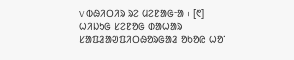V ᱵᱷᱤᱛᱤᱨ ᱨᱮ ᱢᱮᱱᱟᱜᱼᱟ ᱾ [᱖]
ᱦᱤᱡᱩᱜ ᱥᱮᱱᱚᱜ ᱰᱟᱦᱟᱨ
ᱥᱟᱯᱲᱟᱣᱯᱤᱛᱷᱚᱨᱜᱟᱲ ᱚᱠᱚᱭ ᱦᱚᱸ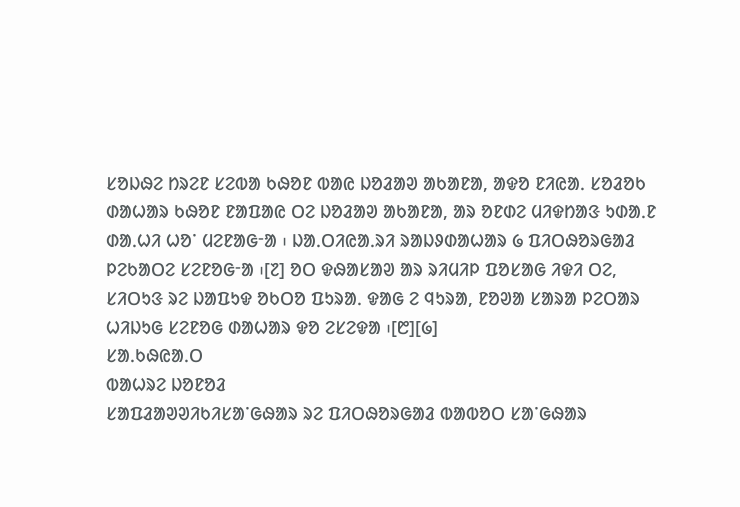ᱥᱚᱡᱷᱮ ᱴᱨᱮᱱ ᱥᱮᱵᱟ ᱠᱷᱚᱱ ᱵᱟᱭ ᱡᱚᱲᱟᱣ ᱟᱠᱟᱱᱟ, ᱟᱫᱚ ᱱᱤᱭᱟᱹ ᱥᱚᱲᱚᱠ ᱰᱟᱦᱟᱨ ᱠᱷᱚᱱ ᱱᱟᱯᱟᱭ ᱛᱮ ᱡᱚᱲᱟᱣ ᱟᱠᱟᱱᱟ, ᱟᱨ ᱚᱱᱰᱮ ᱢᱤᱫᱴᱟᱝ ᱩᱰᱟᱹᱱ ᱰᱟᱹᱦᱤ ᱦᱚᱸ ᱢᱮᱱᱟᱜᱼᱟ ᱾ ᱡᱟᱹᱛᱤᱭᱟᱹᱨᱤ ᱨᱟᱡᱽᱰᱟᱦᱟᱨ ᱙ ᱯᱤᱛᱷᱚᱨᱜᱟᱲ ᱞᱮᱠᱟᱛᱮ ᱥᱮᱱᱚᱜᱼᱟ ᱾[᱗] ᱚᱛ ᱫᱷᱟᱥᱟᱣ ᱟᱨ ᱨᱤᱢᱤᱞ ᱯᱚᱥᱟᱜ ᱤᱫᱤ ᱛᱮ, ᱥᱤᱛᱩᱝ ᱨᱮ ᱡᱟᱯᱩᱫ ᱚᱠᱛᱚ ᱯᱩᱨᱟᱹ ᱫᱟᱜ ᱮ ᱧᱩᱨᱟ, ᱱᱚᱣᱟ ᱥᱟᱨᱟ ᱞᱮᱛᱟᱨ ᱦᱤᱡᱩᱜ ᱥᱮᱱᱚᱜ ᱰᱟᱦᱟᱨ ᱫᱚ ᱮᱥᱮᱫᱟ ᱾[᱘][᱙]
ᱥᱟᱹᱠᱷᱭᱟᱹᱛ
ᱵᱟᱦᱨᱮ ᱡᱚᱱᱚᱲ
ᱥᱟᱯᱲᱟᱣᱣᱤᱠᱤᱥᱟᱸᱜᱷᱟᱨ ᱨᱮ ᱯᱤᱛᱷᱚᱨᱜᱟᱲ ᱵᱟᱵᱚᱛ ᱥᱟᱸᱜᱷᱟᱨ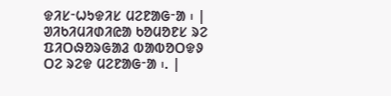ᱫᱤᱥᱼᱦᱩᱫᱤᱥ ᱢᱮᱱᱟᱜᱼᱟ ᱾ |
ᱣᱤᱠᱤᱢᱤᱰᱤᱭᱟ ᱠᱚᱢᱚᱱᱥ ᱨᱮ ᱯᱤᱛᱷᱚᱨᱜᱟᱲ ᱵᱟᱵᱚᱛᱫᱽ ᱛᱮ ᱨᱮᱫ ᱢᱮᱱᱟᱜᱼᱟ ᱾. |